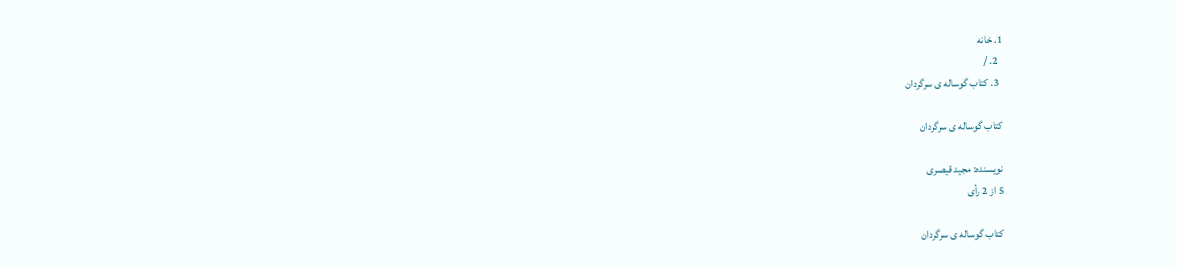1. خانه
  2. /
  3. کتاب گوساله ی سرگردان

کتاب گوساله ی سرگردان

نویسنده: مجید قیصری
5 از 2 رأی

کتاب گوساله ی سرگردان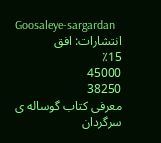Goosaleye-sargardan
انتشارات: افق
٪15
45000
38250
معرفی کتاب گوساله ی سرگردان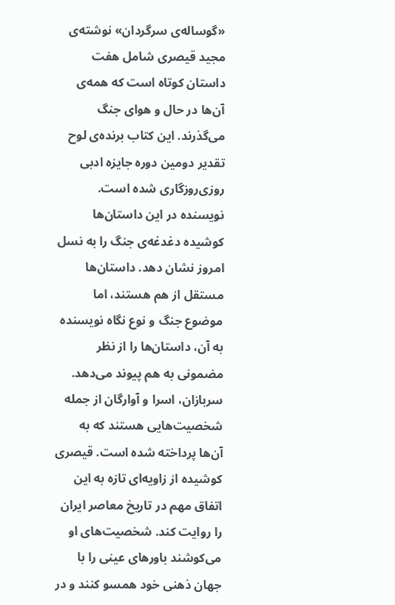«گوساله‌ی سرگردان» نوشته‌ی مجید قیصری شامل‌‌ هفت داستان کوتاه است که همه‌ی آن‌ها در حال و هوای جنگ می‌گذرند. این کتاب برنده‌ی لوح تقدیر دومین دوره جایزه ادبی روزی‌روزگاری شده است.
نویسنده در این داستان‌ها کوشیده دغدغه‌ی جنگ را به نسل امروز نشان دهد. داستان‌ها مستقل از هم هستند، اما موضوع جنگ و نوع نگاه نویسنده به آن، داستان‌ها را از نظر مضمونی به هم پیوند می‌دهد. سربازان، اسرا و آوارگان از جمله شخصیت‌هایی هستند که به آن‌ها پرداخته شده است. قیصری کوشیده از زاویه‌ای تازه به این اتفاق مهم در تاریخ معاصر ایران را روایت کند. شخصیت‌های او می‌کوشند باورهای عینی را با جهان ذهنی خود همسو کنند و در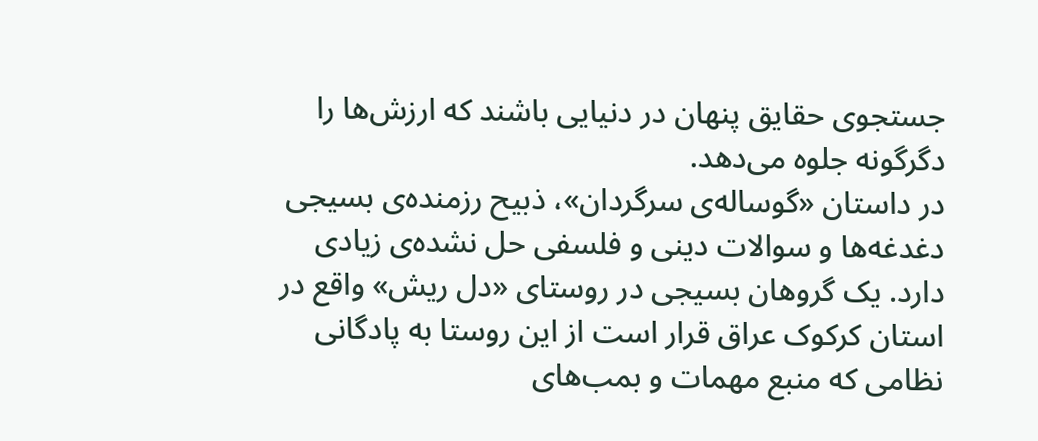جستجوی حقایق پنهان در دنیایی باشند که ارزش‌ها را دگرگونه جلوه می‌دهد.
در داستان «گوساله‌ی سرگردان»، ذبیح رزمنده‌ی بسیجی دغدغه‌ها و سوالات دینی و فلسفی حل نشده‌ی زیادی دارد. یک گروهان بسیجی در روستای «دل ریش» واقع در استان کرکوک عراق قرار است از این روستا به پادگانی نظامی که منبع مهمات و بمب‌های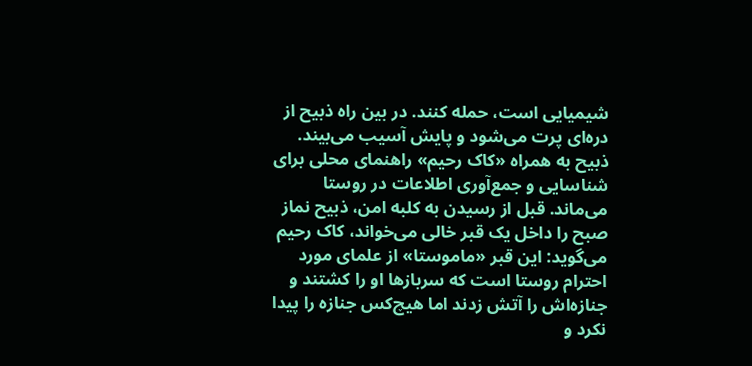شیمیایی است، حمله کنند. در بین راه ذبیح از دره‌ای پرت می‌شود و پایش آسیب می‌بیند. ذبیح به همراه «کاک رحیم» راهنمای محلی برای شناسایی و جمع‌آوری اطلاعات در روستا می‌ماند. قبل از رسیدن به کلبه امن، ذبیح نماز صبح را داخل یک قبر خالی می‌خواند، کاک رحیم می‌گوید: این قبر «ماموستا» از علمای مورد احترام روستا است که سربازها او را کشتند و جنازه‌اش را آتش زدند اما هیچ‌کس جنازه را پیدا نکرد و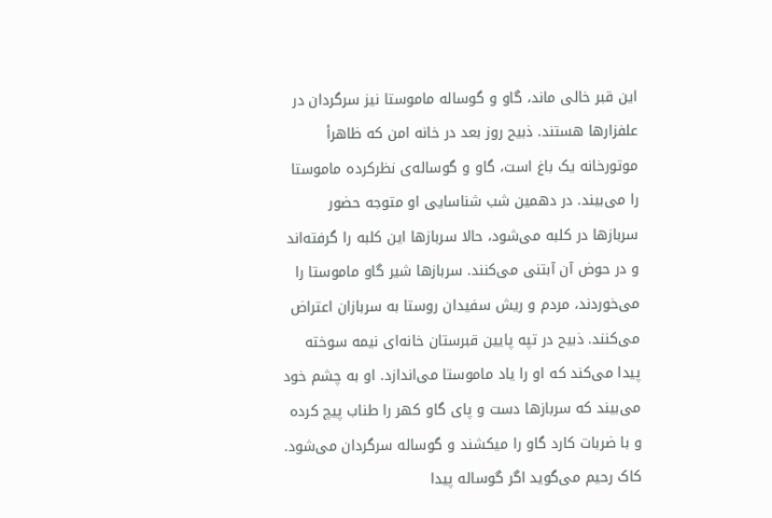این قبر خالی ماند، گاو و گوساله ماموستا نیز سرگردان در علفزارها هستند. ذبیح روز بعد در خانه امن که ظاهرأ موتورخانه یک باغ است، گاو و گوساله‌ی نظرکرده ماموستا را می‌بیند. در دهمین شب شناسایی او متوجه حضور سربازها در کلبه می‌شود، حالا سربازها این کلبه را گرفته‌اند و در حوض آن آبتنی می‌کنند. سربازها شیر گاو ماموستا را می‌خوردند، مردم و ریش سفیدان روستا به سربازان اعتراض می‌کنند. ذبیح در تپه پایین قبرستان خانه‌ای نیمه سوخته پیدا می‌کند که او را یاد ماموستا می‌اندازد. او به چشم خود می‌‌بیند که سربازها دست و پای گاو کهر را طناب پیچ کرده و با ضربات کارد گاو را میکشند و گوساله سرگردان می‌شود. کاک رحیم می‌گوید اگر گوساله پیدا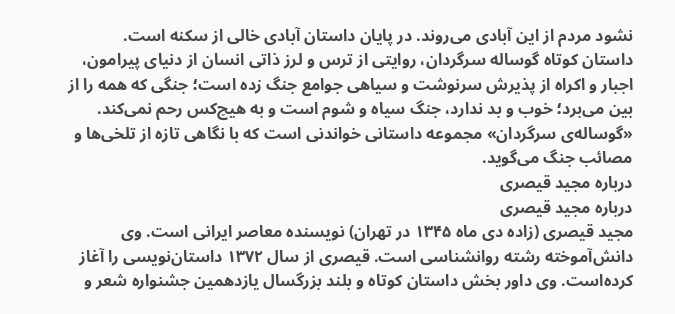نشود مردم از این آبادی می‌روند. در پایان داستان آبادی خالی از سکنه است.
داستان کوتاه گوساله سرگردان، روایتی از ترس و لرز ذاتی انسان از دنیای پیرامون، اجبار و اکراه از پذیرش سرنوشت و سیاهی جوامع جنگ زده است؛ جنگی که همه را از بین می‌برد؛ خوب و بد ندارد، جنگ سیاه و شوم است و به هیچ‌کس رحم نمی‌کند.
«گوساله‌ی سرگردان» مجموعه داستانی خواندنی است که با نگاهی تازه از تلخی‌ها و مصائب جنگ می‌گوید.
درباره مجید قیصری
درباره مجید قیصری
مجید قیصری (زاده دی ماه ۱۳۴۵ در تهران) نویسنده معاصر ایرانی است. وی دانش‌آموخته رشته روانشناسی است. قیصری از سال ۱۳۷۲ داستان‌نویسی را آغاز کرده‌است. وی داور بخش داستان کوتاه و بلند بزرگسال یازدهمین جشنواره شعر و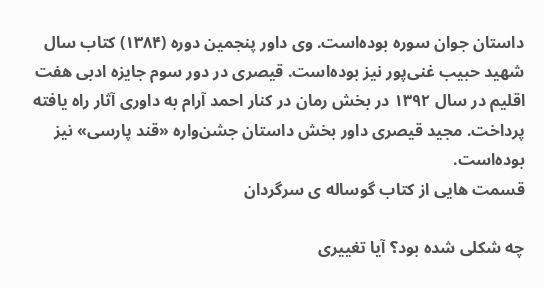داستان جوان سوره بوده‌است. وی داور پنجمین دوره (۱۳۸۴) کتاب سال شهید حبیب غنی‌پور نیز بوده‌است. قیصری در دور سوم جایزه ادبی هفت اقلیم در سال ۱۳۹۲ در بخش رمان در کنار احمد آرام به داوری آثار راه یافته پرداخت. مجید قیصری داور بخش داستان جشن‌واره «قند پارسی» نیز بوده‌است.
قسمت هایی از کتاب گوساله ی سرگردان

چه شکلی شده بود؟ آیا تغییری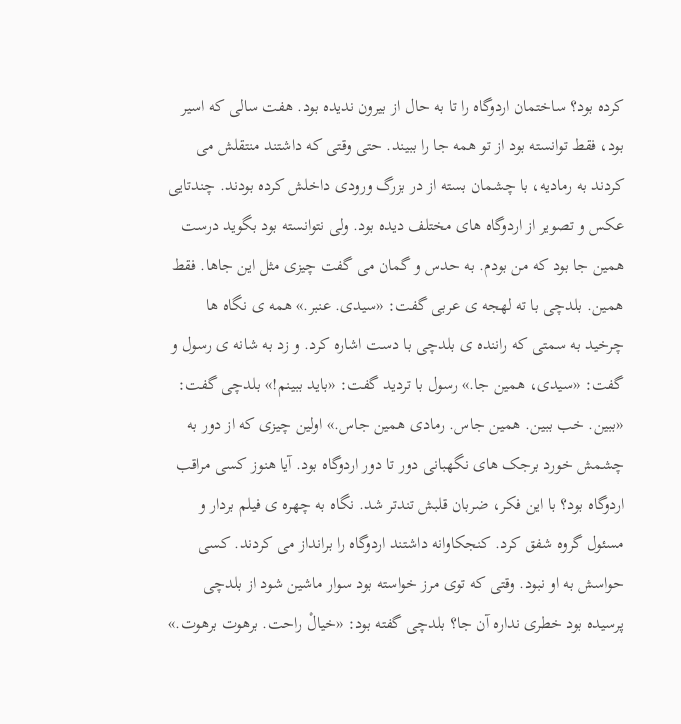کرده بود؟ ساختمان اردوگاه را تا به حال از بیرون ندیده بود. هفت سالی که اسیر بود، فقط توانسته بود از تو همه جا را ببیند. حتی وقتی که داشتند منتقلش می کردند به رمادیه، با چشمان بسته از در بزرگ ورودی داخلش کرده بودند. چندتایی عکس و تصویر از اردوگاه های مختلف دیده بود. ولی نتوانسته بود بگوید درست همین جا بود که من بودم. به حدس و گمان می گفت چیزی مثل این جاها. فقط همین. بلدچی با ته لهجه ی عربی گفت: «سیدی. عنبر.» همه ی نگاه ها چرخید به سمتی که راننده ی بلدچی با دست اشاره کرد. و زد به شانه ی رسول و گفت: «سیدی، همین جا.» رسول با تردید گفت: «باید ببینم!» بلدچی گفت: «ببین. خب ببین. همین جاس. رمادی همین جاس.» اولین چیزی که از دور به چشمش خورد برجک های نگهبانی دور تا دور اردوگاه بود. آیا هنوز کسی مراقب اردوگاه بود؟ با این فکر، ضربان قلبش تندتر شد. نگاه به چهره ی فیلم بردار و مسئول گروه شفق کرد. کنجکاوانه داشتند اردوگاه را برانداز می کردند. کسی حواسش به او نبود. وقتی که توی مرز خواسته بود سوار ماشین شود از بلدچی پرسیده بود خطری نداره آن جا؟ بلدچی گفته بود: «خیالْ راحت. برهوت برهوت.»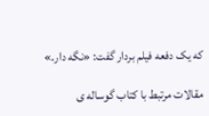که یک دفعه فیلم بردار گفت: «نگه دار.»

مقالات مرتبط با کتاب گوساله ی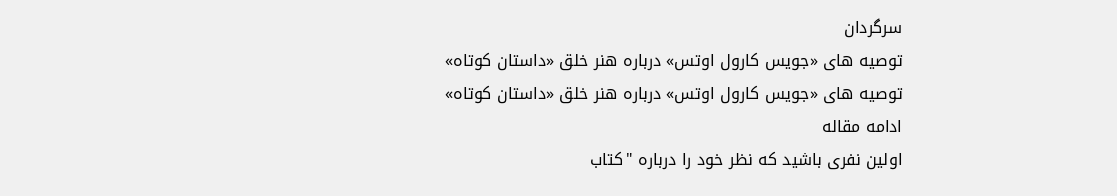سرگردان
توصیه های «جویس کارول اوتس» درباره هنر خلق «داستان کوتاه»
توصیه های «جویس کارول اوتس» درباره هنر خلق «داستان کوتاه»
ادامه مقاله
اولین نفری باشید که نظر خود را درباره "کتاب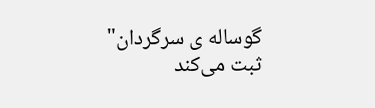گوساله ی سرگردان" ثبت می‌کند